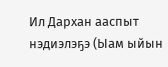Ил Дархан ааспыт нэдиэлэҕэ (Ыам ыйын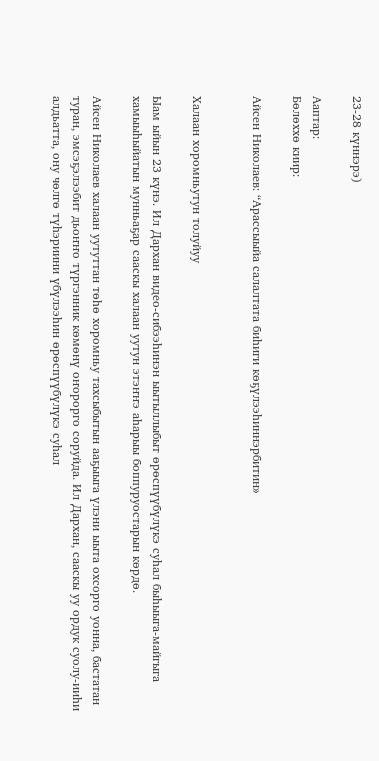23-28 күннэрэ)

Ааптар:
Бөлөххө киир:

Айсен Николаев: “Арассыыйа салалтата биһиги көҕүлээһиннэрбитин»


Халаан хоромньутун толуйуу

Ыам ыйын 23 күнэ. Ил Дархан видео-сибээһинэн ыытыллыбыт өрөспүүбүлүкэ суһал быһыыга-майгыга хамыыһыйатын мунньаҕар сааскы халаан уутун этэҥҥэ аһарыы боппуруостарын көрдө.

Айсен Николаев халаан уутуттан төһө хоромньу тахсыбытын ааҕыыга үлэни ыыта охсорго уонна, бастатан туран, эмсэҕэлээбит дьоҥҥо түргэнник көмөнү оҥорорго соруйда. Ил Дархан, сааскы уу ордук суолу-ииһи алдьатта, ону чөлгө түһэриини үбүлээһин өрөспүүбүлүкэ суһал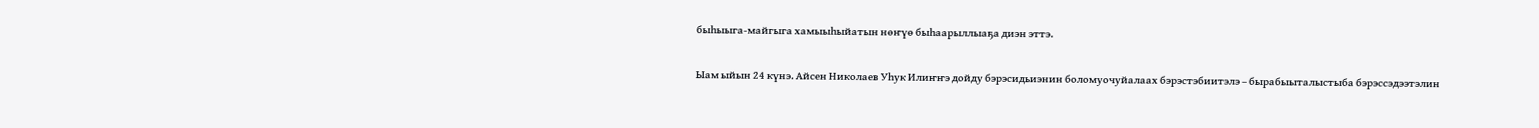быһыыга-майгыга хамыыһыйатын нөҥүө быһаарыллыаҕа диэн эттэ.

Ыам ыйын 24 күнэ. Айсен Николаев Уһук Илиҥҥэ дойду бэрэсидьиэнин боломуочуйалаах бэрэстэбиитэлэ – бырабыыталыстыба бэрэссэдээтэлин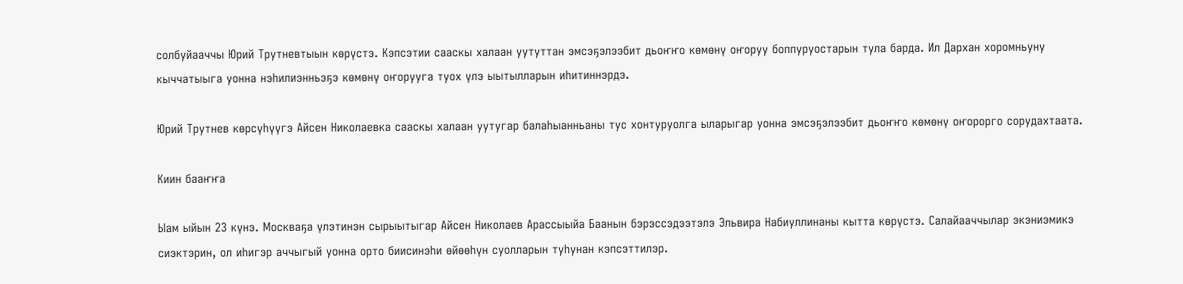солбуйааччы Юрий Трутневтыын көрүстэ. Кэпсэтии сааскы халаан уутуттан эмсэҕэлээбит дьоҥҥо көмөнү оҥоруу боппуруостарын тула барда. Ил Дархан хоромньуну кыччатыыга уонна нэһилиэнньэҕэ көмөнү оҥорууга туох үлэ ыытылларын иһитиннэрдэ.

Юрий Трутнев көрсүһүүгэ Айсен Николаевка сааскы халаан уутугар балаһыанньаны тус хонтуруолга ыларыгар уонна эмсэҕэлээбит дьоҥҥо көмөнү оҥорорго сорудахтаата.

Киин бааҥҥа

Ыам ыйын 23 күнэ. Москваҕа үлэтинэн сырыытыгар Айсен Николаев Арассыыйа Баанын бэрэссэдээтэлэ Эльвира Набиуллинаны кытта көрүстэ. Салайааччылар экэниэмикэ сиэктэрин, ол иһигэр аччыгый уонна орто биисинэһи өйөөһүн суолларын туһунан кэпсэттилэр.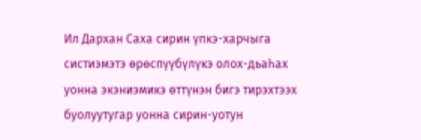Ил Дархан Саха сирин үпкэ-харчыга систиэмэтэ өрөспүүбүлүкэ олох-дьаһах уонна экэниэмикэ өттүнэн бигэ тирэхтээх буолуутугар уонна сирин-уотун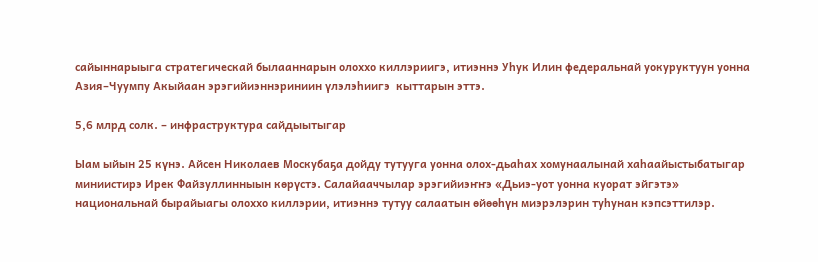сайыннарыыга стратегическай былааннарын олоххо киллэриигэ, итиэннэ Уһук Илин федеральнай уокуруктуун уонна Азия–Чуумпу Акыйаан эрэгийиэннэриниин үлэлэһиигэ  кыттарын эттэ.

5,6 млрд солк. – инфраструктура сайдыытыгар

Ыам ыйын 25 күнэ. Айсен Николаев Москубаҕа дойду тутууга уонна олох-дьаһах хомунаалынай хаһаайыстыбатыгар миниистирэ Ирек Файзуллинныын көрүстэ. Салайааччылар эрэгийиэҥҥэ «Дьиэ-уот уонна куорат эйгэтэ» национальнай бырайыагы олоххо киллэрии, итиэннэ тутуу салаатын өйөөһүн миэрэлэрин туһунан кэпсэттилэр.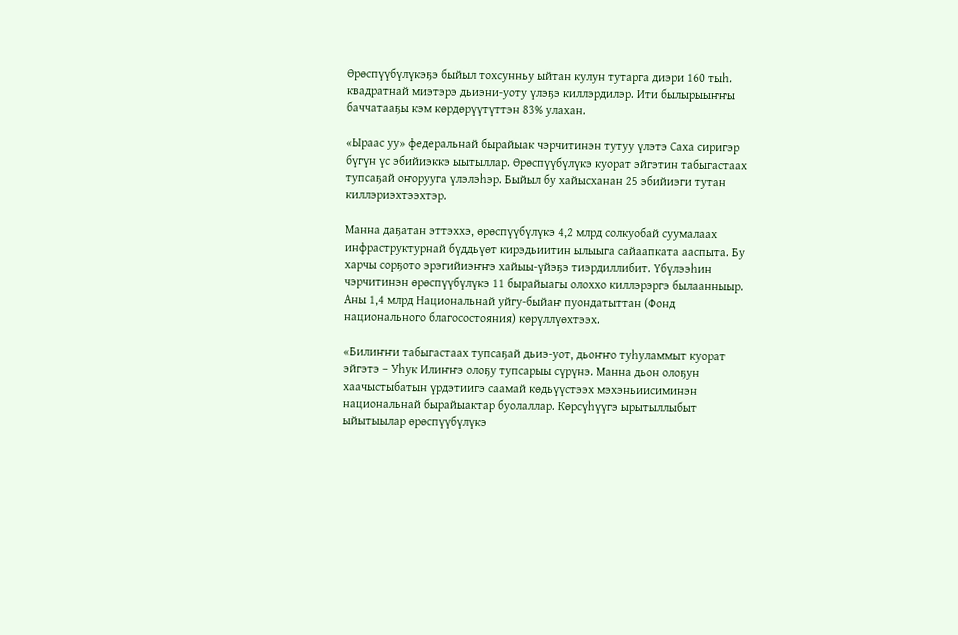Өрөспүүбүлүкэҕэ быйыл тохсунньу ыйтан кулун тутарга диэри 160 тыһ. квадратнай миэтэрэ дьиэни-уоту үлэҕэ киллэрдилэр. Ити былырыыҥҥы баччатааҕы кэм көрдөрүүтүттэн 83% улахан.

«Ыраас уу» федеральнай бырайыак чэрчитинэн тутуу үлэтэ Саха сиригэр бүгүн үс эбийиэккэ ыытыллар. Өрөспүүбүлүкэ куорат эйгэтин табыгастаах тупсаҕай оҥорууга үлэлэһэр. Быйыл бу хайысханан 25 эбийиэги тутан киллэриэхтээхтэр.

Манна даҕатан эттэххэ, өрөспүүбүлүкэ 4,2 млрд солкуобай суумалаах инфраструктурнай бүддьүөт кирэдьиитин ылыыга сайаапката ааспыта. Бу харчы сорҕото эрэгийиэҥҥэ хайыы-үйэҕэ тиэрдиллибит. Үбүлээһин чэрчитинэн өрөспүүбүлүкэ 11 бырайыагы олоххо киллэрэргэ былаанныыр. Аны 1,4 млрд Национальнай уйгу-быйаҥ пуондатыттан (Фонд национального благосостояния) көрүллүөхтээх.

«Билиҥҥи табыгастаах тупсаҕай дьиэ-уот, дьоҥҥо туһуламмыт куорат эйгэтэ – Уһук Илиҥҥэ олоҕу тупсарыы сүрүнэ. Манна дьон олоҕун хаачыстыбатын үрдэтиигэ саамай көдьүүстээх мэхэньиисиминэн национальнай бырайыактар буолаллар. Көрсүһүүгэ ырытыллыбыт ыйытыылар өрөспүүбүлүкэ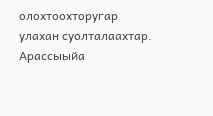олохтоохторугар улахан суолталаахтар. Арассыыйа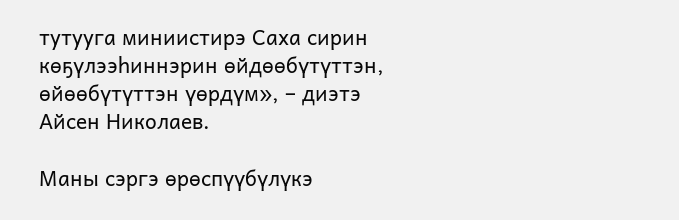тутууга миниистирэ Саха сирин көҕүлээһиннэрин өйдөөбүтүттэн, өйөөбүтүттэн үөрдүм», – диэтэ Айсен Николаев.

Маны сэргэ өрөспүүбүлүкэ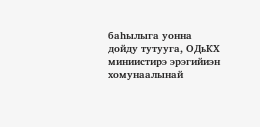баһылыга уонна дойду тутууга, ОДьКХ миниистирэ эрэгийиэн хомунаалынай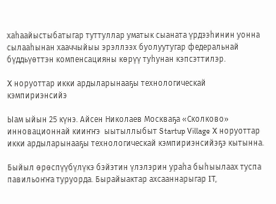хаһаайыстыбатыгар туттуллар уматык сыаната үрдээһинин уонна сылааһынан хааччыйыы эрэллээх буолуутугар федеральнай бүддьүөттэн компенсацияны көрүү туһунан кэпсэттилэр.

X норуоттар икки ардыларынааҕы технологическай кэмпириэнсийэ

Ыам ыйын 25 күнэ. Айсен Николаев Москваҕа «Сколково» инновационнай кииҥҥэ  ыытыллыбыт Startup Village X норуоттар икки ардыларынааҕы технологическай кэмпириэнсийэҕэ кытынна.

Быйыл өрөспүүбүлүкэ бэйэтин үлэлэрин ураһа быһыылаах туспа павильоҥҥа туруорда. Бырайыактар ахсааннарыгар IT,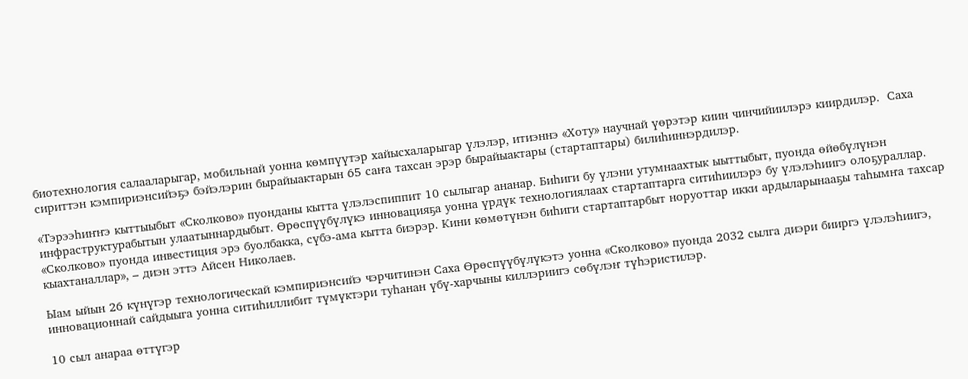биотехнология салааларыгар, мобильнай уонна көмпүүтэр хайысхаларыгар үлэлэр, итиэннэ «Хоту» научнай үөрэтэр киин чинчийиилэрэ киирдилэр.  Саха сириттэн кэмпириэнсийэҕэ бэйэлэрин бырайыактарын 65 саҥа тахсан эрэр бырайыактары (стартаптары) билиһиннэрдилэр.

«Тэрээһиҥҥэ кыттыыбыт «Сколково» пуонданы кытта үлэлэспиппит 10 сылыгар ананар. Биһиги бу үлэни утумнаахтык ыыттыбыт, пуонда өйөбүлүнэн инфраструктурабытын улаатыннардыбыт. Өрөспүүбүлүкэ инновацияҕа уонна үрдүк технологиялаах стартаптарга ситиһиилэрэ бу үлэлэһиигэ олоҕураллар. «Сколково» пуонда инвестиция эрэ буолбакка, сүбэ-ама кытта биэрэр. Кини көмөтүнэн биһиги стартаптарбыт норуоттар икки ардыларынааҕы таһымҥа тахсар кыахтаналлар», – диэн эттэ Айсен Николаев.

Ыам ыйын 26 күнүгэр технологическай кэмпириэнсийэ чэрчитинэн Саха Өрөспүүбүлүкэтэ уонна «Сколково» пуонда 2032 сылга диэри бииргэ үлэлэһиигэ, инновационнай сайдыыга уонна ситиһиллибит түмүктэри туһанан үбү-харчыны киллэриигэ сөбүлэҥ түһэристилэр.

10 сыл анараа өттүгэр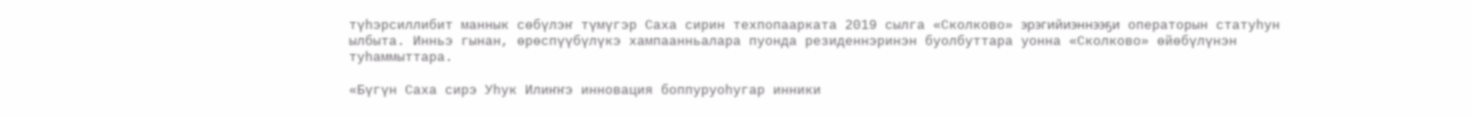түһэрсиллибит маннык сөбүлэҥ түмүгэр Саха сирин техпопаарката 2019 сылга «Сколково» эрэгийиэннээҕи операторын статуһун ылбыта. Инньэ гынан, өрөспүүбүлүкэ хампаанньалара пуонда резиденнэринэн буолбуттара уонна «Сколково» өйөбүлүнэн туһаммыттара.

«Бүгүн Саха сирэ Уһук Илиҥҥэ инновация боппуруоһугар инники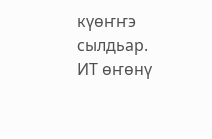күөҥҥэ сылдьар. ИТ өҥөнү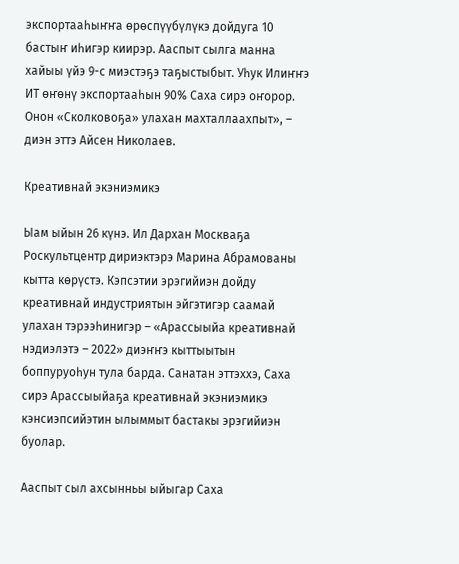экспортааһыҥҥа өрөспүүбүлүкэ дойдуга 10 бастыҥ иһигэр киирэр. Ааспыт сылга манна хайыы үйэ 9-с миэстэҕэ таҕыстыбыт. Уһук Илиҥҥэ ИТ өҥөнү экспортааһын 90% Саха сирэ оҥорор. Онон «Сколковоҕа» улахан махталлаахпыт», – диэн эттэ Айсен Николаев.

Креативнай экэниэмикэ

Ыам ыйын 26 күнэ. Ил Дархан Москваҕа Роскультцентр дириэктэрэ Марина Абрамованы кытта көрүстэ. Кэпсэтии эрэгийиэн дойду креативнай индустриятын эйгэтигэр саамай улахан тэрээһинигэр – «Арассыыйа креативнай нэдиэлэтэ – 2022» диэҥҥэ кыттыытын боппуруоһун тула барда. Санатан эттэххэ, Саха сирэ Арассыыйаҕа креативнай экэниэмикэ кэнсиэпсийэтин ылыммыт бастакы эрэгийиэн буолар.

Ааспыт сыл ахсынньы ыйыгар Саха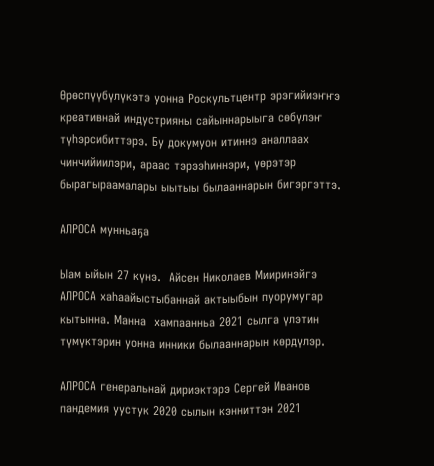Өрөспүүбүлүкэтэ уонна Роскультцентр эрэгийиэҥҥэ креативнай индустрияны сайыннарыыга сөбүлэҥ түһэрсибиттэрэ. Бу докумуон итиннэ аналлаах чинчийиилэри, араас тэрээһиннэри, үөрэтэр бырагыраамалары ыытыы былааннарын бигэргэттэ.

АЛРОСА мунньаҕа

Ыам ыйын 27 күнэ.  Айсен Николаев Мииринэйгэ АЛРОСА хаһаайыстыбаннай актыыбын пуорумугар кытынна. Манна  хампаанньа 2021 сылга үлэтин түмүктэрин уонна инники былааннарын көрдүлэр.

АЛРОСА генеральнай дириэктэрэ Сергей Иванов пандемия уустук 2020 сылын кэнниттэн 2021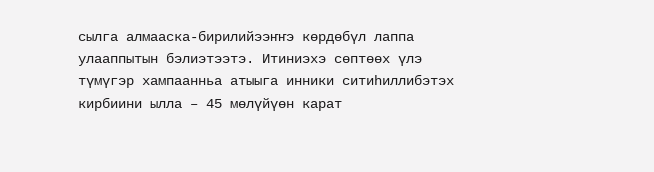сылга алмааска-бирилийээҥҥэ көрдөбүл лаппа улааппытын бэлиэтээтэ. Итиниэхэ сөптөөх үлэ түмүгэр хампаанньа атыыга инники ситиһиллибэтэх кирбиини ылла – 45 мөлүйүөн карат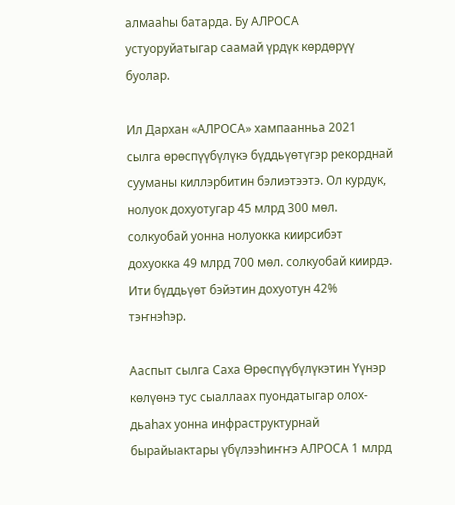алмааһы батарда. Бу АЛРОСА устуоруйатыгар саамай үрдүк көрдөрүү буолар.

Ил Дархан «АЛРОСА» хампаанньа 2021 сылга өрөспүүбүлүкэ бүддьүөтүгэр рекорднай сууманы киллэрбитин бэлиэтээтэ. Ол курдук, нолуок дохуотугар 45 млрд 300 мөл. солкуобай уонна нолуокка киирсибэт дохуокка 49 млрд 700 мөл. солкуобай киирдэ. Ити бүддьүөт бэйэтин дохуотун 42% тэҥнэһэр.

Ааспыт сылга Саха Өрөспүүбүлүкэтин Үүнэр көлүөнэ тус сыаллаах пуондатыгар олох-дьаһах уонна инфраструктурнай бырайыактары үбүлээһиҥҥэ АЛРОСА 1 млрд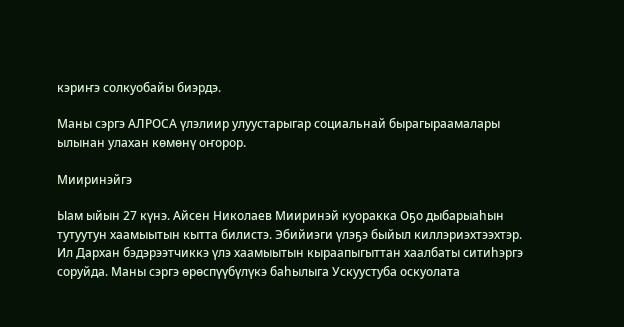кэриҥэ солкуобайы биэрдэ.

Маны сэргэ АЛРОСА үлэлиир улуустарыгар социальнай бырагыраамалары ылынан улахан көмөнү оҥорор.

Мииринэйгэ

Ыам ыйын 27 күнэ. Айсен Николаев Мииринэй куоракка Оҕо дыбарыаһын тутуутун хаамыытын кытта билистэ. Эбийиэги үлэҕэ быйыл киллэриэхтээхтэр. Ил Дархан бэдэрээтчиккэ үлэ хаамыытын кыраапыгыттан хаалбаты ситиһэргэ соруйда. Маны сэргэ өрөспүүбүлүкэ баһылыга Ускуустуба оскуолата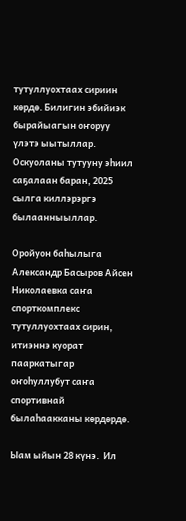тутуллуохтаах сириин көрдө. Билигин эбийиэк бырайыагын оҥоруу үлэтэ ыытыллар. Оскуоланы тутууну эһиил саҕалаан баран, 2025 сылга киллэрэргэ былаанныыллар.

Оройуон баһылыга Александр Басыров Айсен Николаевка саҥа спорткомплекс тутуллуохтаах сирин, итиэннэ куорат пааркатыгар оҥоһуллубут саҥа спортивнай былаһаакканы көрдөрдө.

Ыам ыйын 28 күнэ.  Ил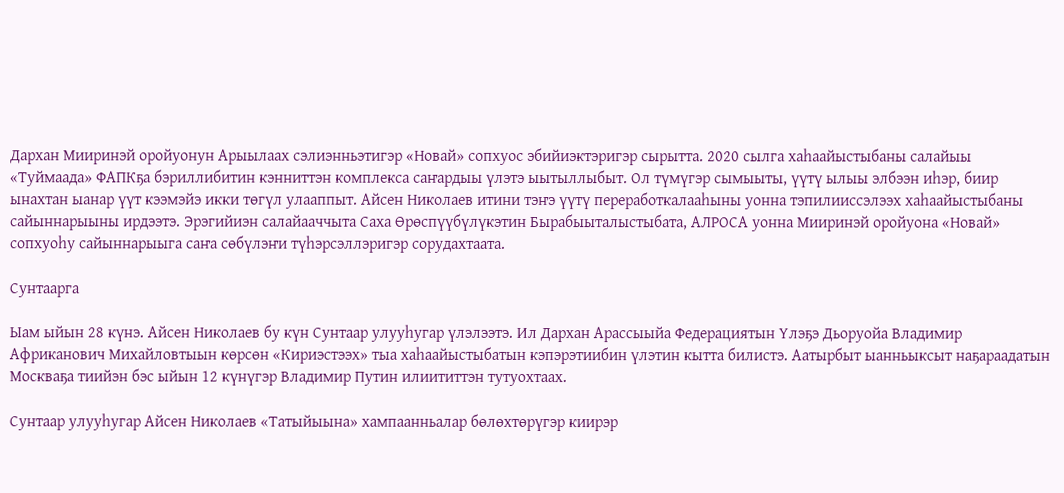Дархан Мииринэй оройуонун Арыылаах сэлиэнньэтигэр «Новай» сопхуос эбийиэктэригэр сырытта. 2020 сылга хаһаайыстыбаны салайыы «Туймаада» ФАПКҕа бэриллибитин кэнниттэн комплекса саҥардыы үлэтэ ыытыллыбыт. Ол түмүгэр сымыыты, үүтү ылыы элбээн иһэр, биир ынахтан ыанар үүт кээмэйэ икки төгүл улааппыт. Айсен Николаев итини тэҥэ үүтү переработкалааһыны уонна тэпилииссэлээх хаһаайыстыбаны сайыннарыыны ирдээтэ. Эрэгийиэн салайааччыта Саха Өрөспүүбүлүкэтин Бырабыыталыстыбата, АЛРОСА уонна Мииринэй оройуона «Новай»  сопхуоһу сайыннарыыга саҥа сөбүлэҥи түһэрсэллэригэр сорудахтаата.

Сунтаарга

Ыам ыйын 28 күнэ. Айсен Николаев бу күн Сунтаар улууһугар үлэлээтэ. Ил Дархан Арассыыйа Федерациятын Үлэҕэ Дьоруойа Владимир Африканович Михайловтыын көрсөн «Кириэстээх» тыа хаһаайыстыбатын кэпэрэтиибин үлэтин кытта билистэ. Аатырбыт ыанньыксыт наҕараадатын Москваҕа тиийэн бэс ыйын 12 күнүгэр Владимир Путин илиититтэн тутуохтаах.

Сунтаар улууһугар Айсен Николаев «Татыйыына» хампаанньалар бөлөхтөрүгэр киирэр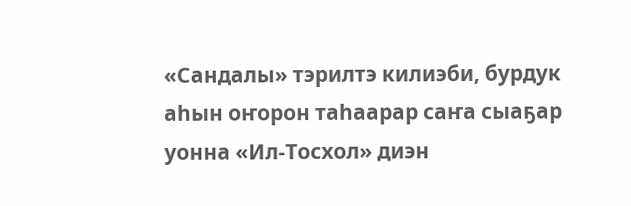«Сандалы» тэрилтэ килиэби, бурдук аһын оҥорон таһаарар саҥа сыаҕар уонна «Ил-Тосхол» диэн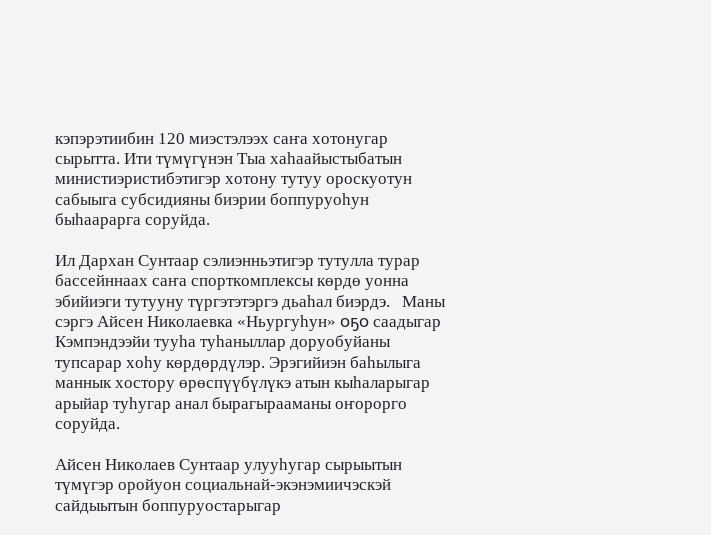кэпэрэтиибин 120 миэстэлээх саҥа хотонугар сырытта. Ити түмүгүнэн Тыа хаһаайыстыбатын министиэристибэтигэр хотону тутуу ороскуотун сабыыга субсидияны биэрии боппуруоһун быһаарарга соруйда.

Ил Дархан Сунтаар сэлиэнньэтигэр тутулла турар бассейннаах саҥа спорткомплексы көрдө уонна эбийиэги тутууну түргэтэтэргэ дьаһал биэрдэ.   Маны сэргэ Айсен Николаевка «Ньургуһун» оҕо саадыгар Кэмпэндээйи тууһа туһаныллар доруобуйаны тупсарар хоһу көрдөрдүлэр. Эрэгийиэн баһылыга маннык хостору өрөспүүбүлүкэ атын кыһаларыгар арыйар туһугар анал бырагырааманы оҥорорго соруйда.

Айсен Николаев Сунтаар улууһугар сырыытын түмүгэр оройуон социальнай-экэнэмиичэскэй сайдыытын боппуруостарыгар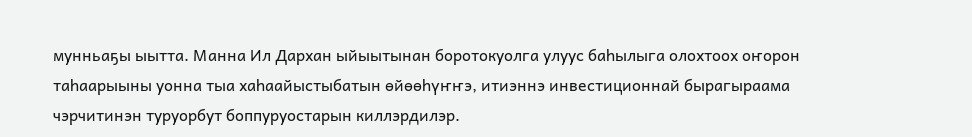мунньаҕы ыытта. Манна Ил Дархан ыйыытынан боротокуолга улуус баһылыга олохтоох оҥорон таһаарыыны уонна тыа хаһаайыстыбатын өйөөһүҥҥэ, итиэннэ инвестиционнай бырагыраама чэрчитинэн туруорбут боппуруостарын киллэрдилэр.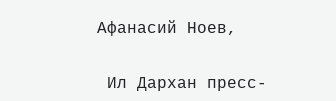Афанасий Ноев,

 Ил Дархан пресс-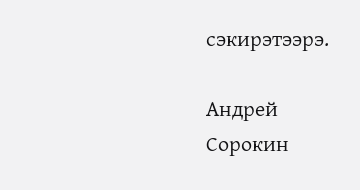сэкирэтээрэ.

Андрей Сорокин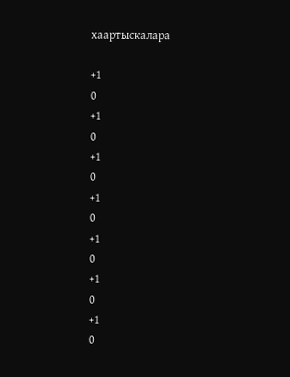хаартыскалара

+1
0
+1
0
+1
0
+1
0
+1
0
+1
0
+1
0